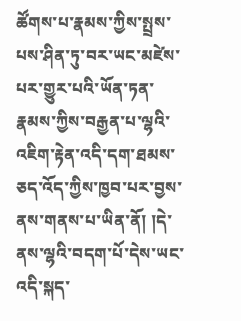ཚོགས་པ་རྣམས་ཀྱིས་སྤྲས་པས་ཤིན་ཏུ་བར་ཡང་མཛེས་པར་གྱུར་པའི་ཡོན་ཏན་རྣམས་ཀྱིས་བརྒྱན་པ་ལྷའི་འཇིག་རྟེན་འདི་དག་ཐམས་ཅད་འོད་ཀྱིས་ཁྱབ་པར་བྱས་ནས་གནས་པ་ཡིན་ནོ། །དེ་ནས་ལྷའི་བདག་པོ་དེས་ཡང་འདི་སྐད་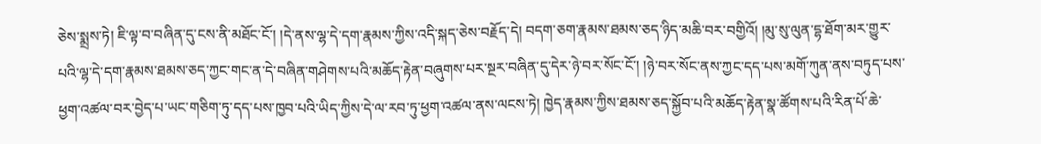ཅེས་སྨྲས་ཏེ། ཇི་ལྟ་བ་བཞིན་དུ་ངས་ནི་མཐོང་ངོ་། །དེ་ནས་ལྷ་དེ་དག་རྣམས་ཀྱིས་འདི་སྐད་ཅེས་བརྗོད་དེ། བདག་ཅག་རྣམས་ཐམས་ཅད་ཉིད་མཆི་བར་བགྱིའོ། །མུ་སུ་ལུན་དྷ་ཐོག་མར་གྱུར་པའི་ལྷ་དེ་དག་རྣམས་ཐམས་ཅད་ཀྱང་གང་ན་དེ་བཞིན་གཤེགས་པའི་མཆོད་རྟེན་བཞུགས་པར་སྔར་བཞིན་དུ་དེར་ཉེ་བར་སོང་ངོ་། །ཉེ་བར་སོང་ནས་ཀྱང་དད་པས་མགོ་ཀུན་ནས་བཏུད་པས་ཕྱག་འཚལ་བར་བྱེད་པ་ཡང་གཅིག་ཏུ་དད་པས་ཁྱབ་པའི་ཡིད་ཀྱིས་དེ་ལ་རབ་ཏུ་ཕྱག་འཚལ་ནས་ལངས་ཏེ། ཁྱེད་རྣམས་ཀྱིས་ཐམས་ཅད་སྐྱོབ་པའི་མཆོད་རྟེན་སྣ་ཚོགས་པའི་རིན་པོ་ཆེ་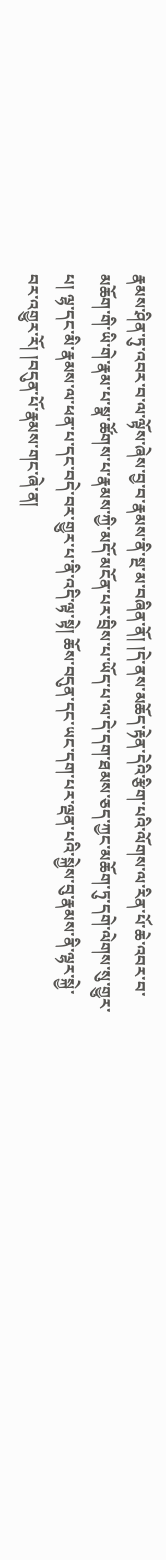རྣམས་ཤིན་ཏུ་འབར་བ་ལ་ལྟོས་ཞེས་བྱ་བ་རྣམས་ནི་སྔ་མ་བཞིན་ནོ། །དེ་ནས་མཆོད་རྟེན་དེའི་རྩིག་པའི་ལོགས་ལ་རིན་པོ་ཆེ་འབར་བ་མཆོག་གི་ཡི་གེ་རྣམ་པ་སྣ་ཚོགས་པ་རྣམས་ཀྱི་མདོ་མངོན་པར་བྲིས་པ་ཡོད་པ་ལ་དེ་དག་ཐམས་ཅད་ཀྱང་མཆོག་ཏུ་དགེ་ལེགས་སུ་གྱུར་པ། ལྷ་དང་མི་རྣམས་ལ་ཕན་པ་དང་བདེ་བར་གྱུར་པ་ནི་འདི་ལྟ་སྟེ། ཆོས་བདུན་དང་ཡང་དག་པར་ལྡན་པའི་སྐྱེས་བུ་རྣམས་ནི་ལྷར་སྐྱེ་བར་འགྱུར་རོ། །བདུན་པོ་རྣམས་གང་ཞེ་ན།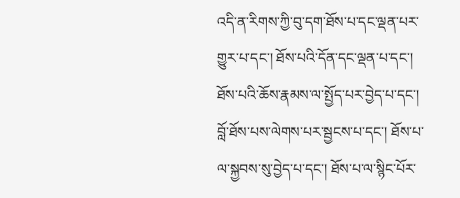འདི་ན་རིགས་ཀྱི་བུ་དག་ཐོས་པ་དང་ལྡན་པར་གྱུར་པ་དང་། ཐོས་པའི་དོན་དང་ལྡན་པ་དང་། ཐོས་པའི་ཆོས་རྣམས་ལ་སྤྱོད་པར་བྱེད་པ་དང་། བློ་ཐོས་པས་ལེགས་པར་སྦྱངས་པ་དང་། ཐོས་པ་ལ་སྐྱབས་སུ་བྱེད་པ་དང་། ཐོས་པ་ལ་སྙིང་པོར་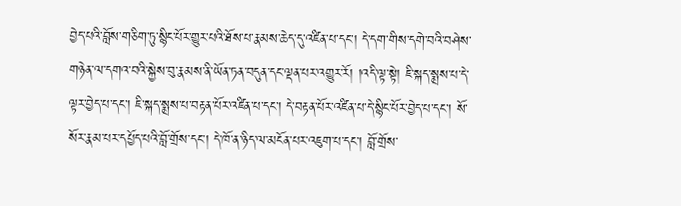བྱེད་པའི་བློས་གཅིག་ཏུ་སྙིང་པོར་གྱུར་པའི་ཐོས་པ་རྣམས་ཆེད་དུ་འཛིན་པ་དང་། དེ་དག་གིས་དགེ་བའི་བཤེས་གཉེན་ལ་དགའ་བའི་སྐྱེས་བུ་རྣམས་ནི་ཡོན་ཏན་བདུན་དང་ལྡན་པར་འགྱུར་རོ། །འདི་ལྟ་སྟེ། ཇི་སྐད་སྨྲས་པ་དེ་ལྟར་བྱེད་པ་དང་། ཇི་སྐད་སྨྲས་པ་བརྟན་པོར་འཛིན་པ་དང་། དེ་བརྟན་པོར་འཛིན་པ་དེ་སྙིང་པོར་བྱེད་པ་དང་། སོ་སོར་རྣམ་པར་དཔྱོད་པའི་བློ་གྲོས་དང་། དེ་ཁོ་ན་ཉིད་ལ་མངོན་པར་འཇུག་པ་དང་། བློ་གྲོས་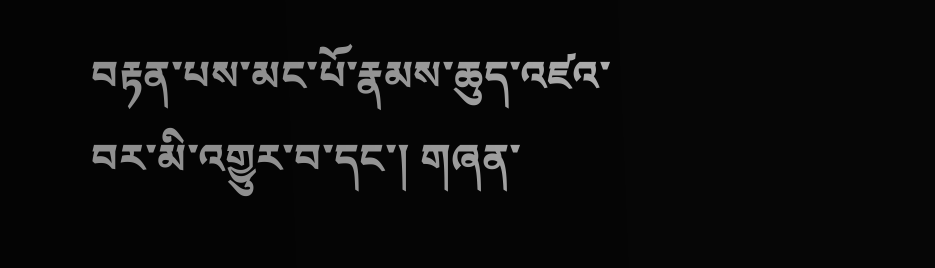བརྟན་པས་མང་པོ་རྣམས་ཆུད་འཛའ་བར་མི་འགྱུར་བ་དང་། གཞན་